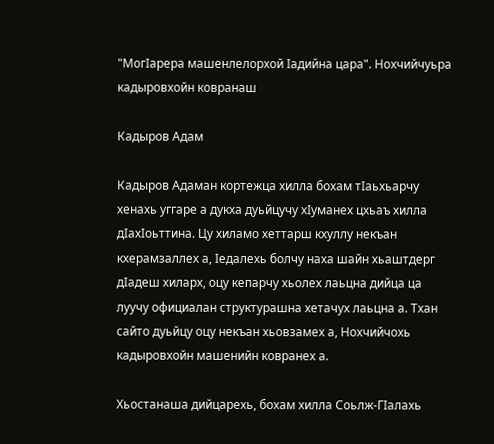"МогIарера машенлелорхой Iадийна цара". Нохчийчуьра кадыровхойн ковранаш

Кадыров Адам

Кадыров Адаман кортежца хилла бохам тӀаьхьарчу хенахь уггаре а дукха дуьйцучу хIуманех цхьаъ хилла дӀахӀоьттина. Цу хиламо хеттарш кхуллу некъан кхерамзаллех а, Ӏедалехь болчу наха шайн хьаштдерг дIадеш хиларх, оцу кепарчу хьолех лаьцна дийца ца луучу официалан структурашна хетачух лаьцна а. Тхан сайто дуьйцу оцу некъан хьовзамех а, Нохчийчохь кадыровхойн машенийн ковранех а.

Хьостанаша дийцарехь, бохам хилла Соьлж-ГӀалахь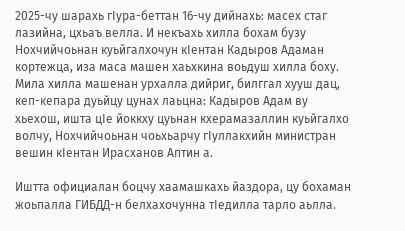2025-чу шарахь гIура-беттан 16-чу дийнахь: масех стаг лазийна, цхьаъ велла. И некъахь хилла бохам бузу Нохчийчоьнан куьйгалхочун кӀентан Кадыров Адаман кортежца, иза маса машен хаьхкина воьдуш хилла боху. Мила хилла машенан урхалла дийриг, билггал хууш дац, кеп-кепара дуьйцу цунах лаьцна: Кадыров Адам ву хьехош, ишта цIе йоккху цуьнан кхерамазаллин куьйгалхо волчу, Нохчийчоьнан чоьхьарчу гӀуллакхийн министран вешин кӀентан Ирасханов Аптин а.

Иштта официалан боцчу хаамашкахь йаздора, цу бохаман жоьпалла ГИБДД-н белхахочунна тӀедилла тарло аьлла.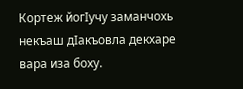Кортеж йогIучу заманчохь некъаш дIакъовла декхаре вара иза боху.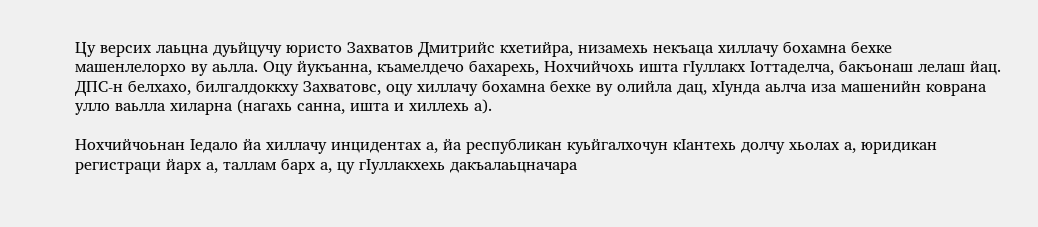Цу версих лаьцна дуьйцучу юристо Захватов Дмитрийс кхетийра, низамехь некъаца хиллачу бохамна бехке машенлелорхо ву аьлла. Оцу йукъанна, къамелдечо бахарехь, Нохчийчохь ишта гIуллакх Iоттаделча, бакъонаш лелаш йац. ДПС-н белхахо, билгалдоккху Захватовс, оцу хиллачу бохамна бехке ву олийла дац, хIунда аьлча иза машенийн коврана улло ваьлла хиларна (нагахь санна, ишта и хиллехь а).

Нохчийчоьнан Ӏедало йа хиллачу инцидентах а, йа республикан куьйгалхочун кӀантехь долчу хьолах а, юридикан регистраци йарх а, таллам барх а, цу гӀуллакхехь дакъалаьцначара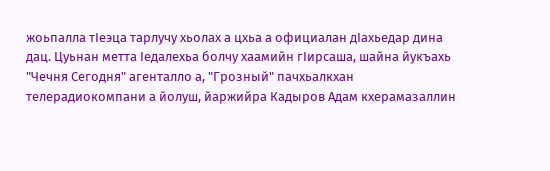жоьпалла тӀеэца тарлучу хьолах а цхьа а официалан дӀахьедар дина дац. Цуьнан метта Ӏедалехьа болчу хаамийн гӀирсаша, шайна йукъахь "Чечня Сегодня" агенталло а, "Грозный" пачхьалкхан телерадиокомпани а йолуш, йаржийра Кадыров Адам кхерамазаллин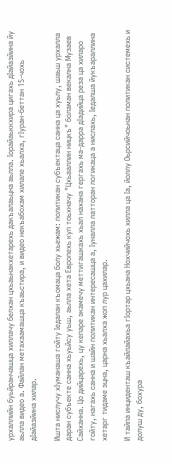урхаллийн буьйранчашца хиллачу белхан цхьаьнакхетарехь дакъалаьцна аьлла. Iорайаьккхира цигахь дIайазйина йу аьлла видео а. Файлан метахаамашца къаьстира, и видео некъабохам хилале хьалха, гIуран-беттан 15-чохь дIайазйина хилар.

Ишта нислучу хIуманаша гойту Ӏедалан къомаца болу хьежам: политикан субъектаца санна ца хуьлу, шаьш урхалла даран субъекте санна хьуьйсу уьш, аьлла хета Европехь куп тоьхначу "Цхьааллин ницкъ" боламан векална Музаев Сайханна. Цо дийцарехь, цу кепаре экамечу меттигашкахь хьал нахана гергахь ма-дарра дӀадийца реза ца хиларо гойту, нагахь санна и шайн политикан интересашца а, Ӏуналла латторан логикаца а нислахь, Ӏедалша йукъараллина хетарг тидаме эцна, царна хьалха жоп лур цахилар.

И тайпа инциденташ къайлайахьа гIортар цхьана Нохчийчохь хилла ца Iа, йоллу Оьрсийчоьнан политикан системехь и долуш ду, бохура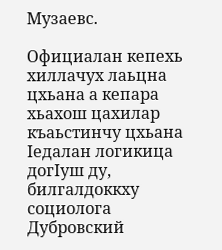Музаевс.

Официалан кепехь хиллачух лаьцна цхьана а кепара хьахош цахилар къаьстинчу цхьана Iедалан логикица догIуш ду, билгалдоккху социолога Дубровский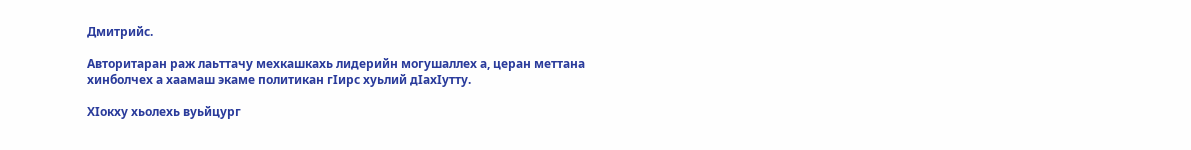Дмитрийс.

Авторитаран раж лаьттачу мехкашкахь лидерийн могушаллех а, церан меттана хинболчех а хаамаш экаме политикан гIирс хуьлий дIахIутту.

ХӀокху хьолехь вуьйцург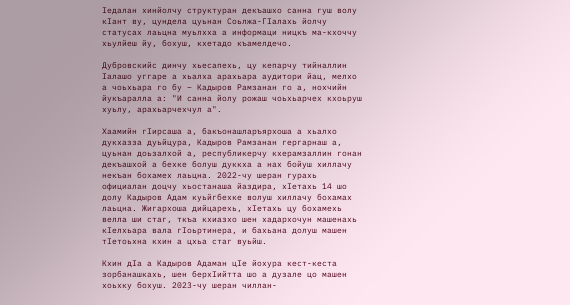Ӏедалан хинйолчу структуран декъашхо санна гуш волу кӀант ву, цундела цуьнан Соьлжа-ГIалахь йолчу статусах лаьцна муьлхха а информаци ницкъ ма-кхоччу хьулйеш йу, бохуш, кхетадо къамелдечо.

Дубровскийс динчу хьесапехь, цу кепарчу тийналлин Ӏалашо уггаре а хьалха арахьара аудитори йац, мелхо а чоьхьара го бу – Кадыров Рамзанан го а, нохчийн йукъаралла а: "И санна йолу рожаш чоьхьарчех кхоьруш хуьлу, арахьарчехчул а".

Хаамийн гӀирсаша а, бакъонашларъярхоша а хьалхо дукхазза дуьйцура, Кадыров Рамзанан гергарнаш а, цуьнан доьзалхой а, республикерчу кхерамзаллин гонан декъашхой а бехке болуш дуккха а нах бойуш хиллачу некъан бохамех лаьцна. 2022-чу шеран гурахь официалан доцчу хьостанаша йаздира, хӀетахь 14 шо долу Кадыров Адам куьйгбехке волуш хиллачу бохамах лаьцна. Жигархоша дийцарехь, хIетахь цу бохамехь велла ши стаг, ткъа кхиазхо шен хадархочун машенахь кIелхьара вала гIоьртинера, и бахьана долуш машен тIетоьхна кхин а цхьа стаг вуьйш.

Кхин дIа а Кадыров Адаман цIе йохура кест-кеста зорбанашкахь, шен берхIийтта шо а дузале цо машен хоьхку бохуш. 2023-чу шеран чиллан-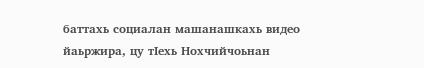баттахь социалан машанашкахь видео йаьржира, цу тIехь Нохчийчоьнан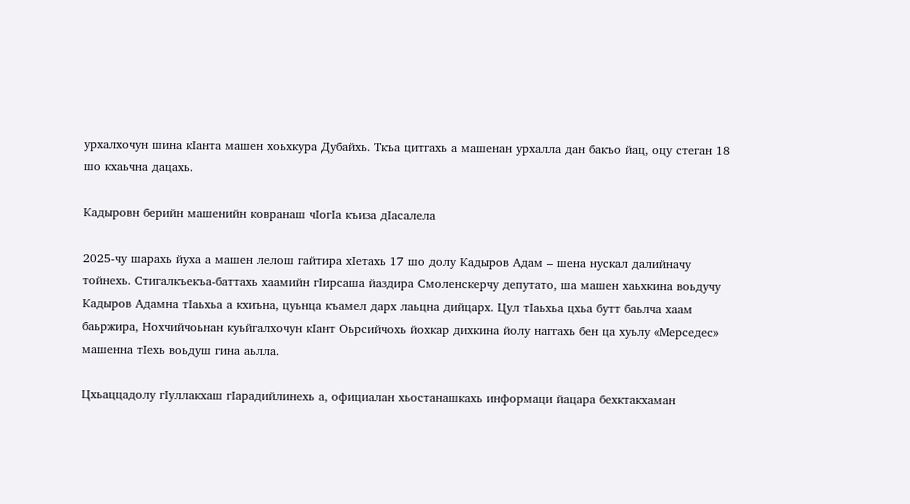урхалхочун шина кIанта машен хоьхкура Дубайхь. Ткъа цитгахь а машенан урхалла дан бакъо йац, оцу стеган 18 шо кхаьчна дацахь.

Кадыровн берийн машенийн ковранаш чIогIа къиза дIасалела

2025-чу шарахь йуха а машен лелош гайтира хӀетахь 17 шо долу Кадыров Адам – шена нускал далийначу тойнехь. Стигалкъекъа-баттахь хаамийн гӀирсаша йаздира Смоленскерчу депутато, ша машен хаьхкина воьдучу Кадыров Адамна тIаьхьа а кхиъна, цуьнца къамел дарх лаьцна дийцарх. Цул тӀаьхьа цхьа бутт баьлча хаам баьржира, Нохчийчоьнан куьйгалхочун кӀант Оьрсийчохь йохкар дихкина йолу наггахь бен ца хуьлу «Мерседес» машенна тӀехь воьдуш гина аьлла.

Цхьаццадолу гIуллакхаш гIарадийлинехь а, официалан хьостанашкахь информаци йацара бехктакхаман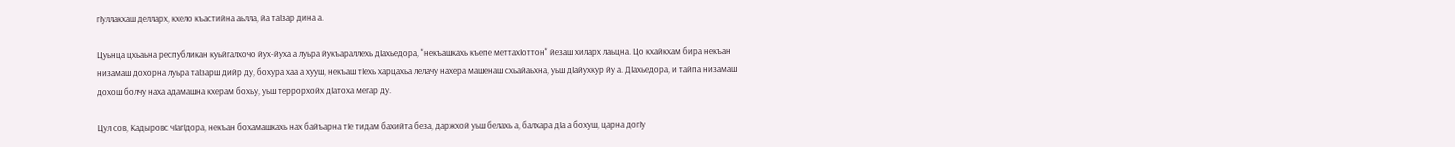гIуллакхаш делларх, кхело къастийна аьлла, йа таIзар дина а.

Цуьнца цхьаьна республикан куьйгалхочо йух-йуха а луьра йукъараллехь дIахьедора, "некъашкахь къепе меттахIоттон" йезаш хиларх лаьцна. Цо кхайкхам бира некъан низамаш дохорна луьра таӀзарш дийр ду, бохура хаа а хууш, некъаш тIехь харцахьа лелачу нахера машенаш схьайаьхна, уьш дIайухкур йу а. ДIахьедора, и тайпа низамаш дохош болчу наха адамашна кхерам бохьу, уьш террорхойх дIатоха мегар ду.

Цул сов, Кадыровс чӀагӀдора, некъан бохамашкахь нах байъарна тIе тидам бахийта беза, даржхой уьш белахь а, балхара дIа а бохуш, царна догIу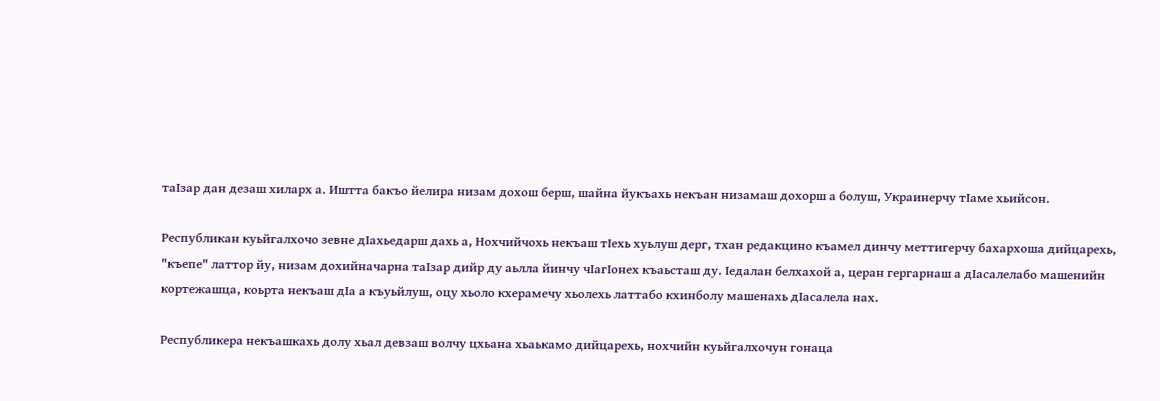таIзар дан дезаш хиларх а. Иштта бакъо йелира низам дохош берш, шайна йукъахь некъан низамаш дохорш а болуш, Украинерчу тӀаме хьийсон.

Республикан куьйгалхочо зевне дӀахьедарш дахь а, Нохчийчохь некъаш тIехь хуьлуш дерг, тхан редакцино къамел динчу меттигерчу бахархоша дийцарехь, "къепе" латтор йу, низам дохийначарна таӀзар дийр ду аьлла йинчу чIагIонех къаьсташ ду. Ӏедалан белхахой а, церан гергарнаш а дӀасалелабо машенийн кортежашца, коьрта некъаш дӀа а къуьйлуш, оцу хьоло кхерамечу хьолехь латтабо кхинболу машенахь дIасалела нах.

Республикера некъашкахь долу хьал девзаш волчу цхьана хьаькамо дийцарехь, нохчийн куьйгалхочун гонаца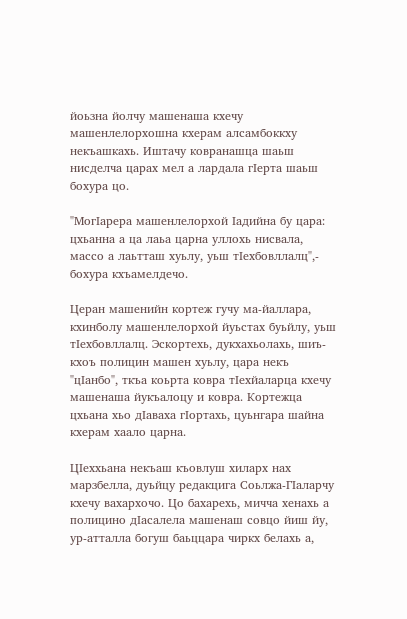йоьзна йолчу машенаша кхечу машенлелорхошна кхерам алсамбоккху некъашкахь. Иштачу ковранашца шаьш нисделча царах мел а лардала гIерта шаьш бохура цо.

"МогӀарера машенлелорхой Iадийна бу цара: цхьанна а ца лаьа царна уллохь нисвала, массо а лаьтташ хуьлу, уьш тIехбовллалц",- бохура кхъамелдечо.

Церан машенийн кортеж гучу ма-йаллара, кхинболу машенлелорхой йуьстах буьйлу, уьш тIехбовллалц. Эскортехь, дукхахьолахь, шиъ-кхоъ полицин машен хуьлу, цара некъ "цӀанбо", ткъа коьрта ковра тIехйаларца кхечу машенаша йукъалоцу и ковра. Кортежца цхьана хьо дIаваха гIортахь, цуьнгара шайна кхерам хаало царна.

ЦIеххьана некъаш къовлуш хиларх нах марзбелла, дуьйцу редакцига Соьлжа-ГIаларчу кхечу вахархочо. Цо бахарехь, мичча хенахь а полицино дIасалела машенаш совцо йиш йу, ур-атталла богуш баьццара чиркх белахь а,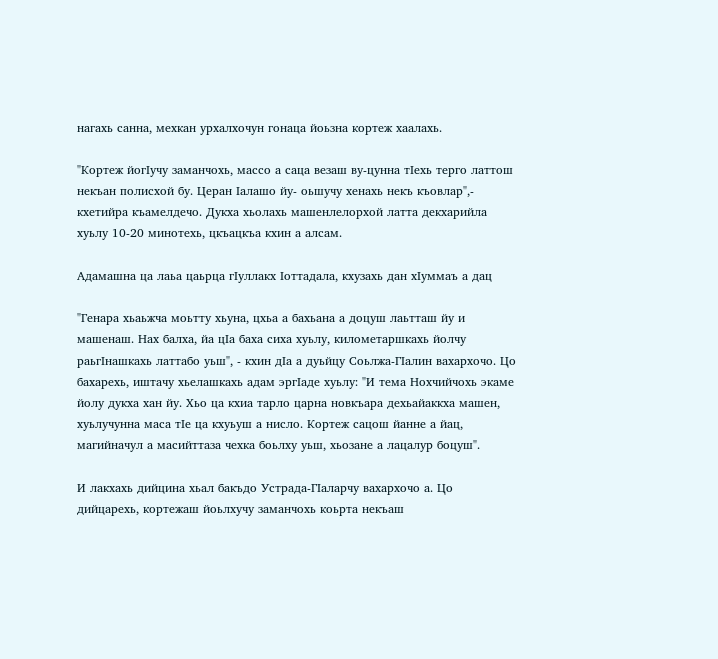нагахь санна, мехкан урхалхочун гонаца йоьзна кортеж хаалахь.

"Кортеж йогIучу заманчохь, массо а саца везаш ву-цунна тIехь терго латтош некъан полисхой бу. Церан Iалашо йу- оьшучу хенахь некъ къовлар",- кхетийра къамелдечо. Дукха хьолахь машенлелорхой латта декхарийла хуьлу 10-20 минотехь, цкъацкъа кхин а алсам.

Адамашна ца лаьа цаьрца гIуллакх Iоттадала, кхузахь дан хIуммаъ а дац

"Генара хьаьжча моьтту хьуна, цхьа а бахьана а доцуш лаьтташ йу и машенаш. Нах балха, йа цIа баха сиха хуьлу, километаршкахь йолчу раьгIнашкахь латтабо уьш", - кхин дIа а дуьйцу Соьлжа-ГIалин вахархочо. Цо бахарехь, иштачу хьелашкахь адам эргIаде хуьлу: "И тема Нохчийчохь экаме йолу дукха хан йу. Хьо ца кхиа тарло царна новкъара дехьайаккха машен, хуьлучунна маса тIе ца кхуьуш а нисло. Кортеж сацош йанне а йац, магийначул а масийттаза чехка боьлху уьш, хьозане а лацалур боцуш".

И лакхахь дийцина хьал бакъдо Устрада-ГIаларчу вахархочо а. Цо дийцарехь, кортежаш йоьлхучу заманчохь коьрта некъаш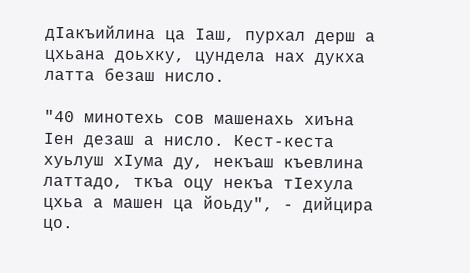дIакъийлина ца Iаш, пурхал дерш а цхьана доьхку, цундела нах дукха латта безаш нисло.

"40 минотехь сов машенахь хиъна Iен дезаш а нисло. Кест-кеста хуьлуш хIума ду, некъаш къевлина латтадо, ткъа оцу некъа тIехула цхьа а машен ца йоьду", - дийцира цо.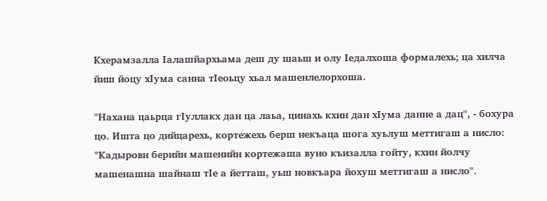Кхерамзалла Iалашйархьама деш ду шаьш и олу Iедалхоша формалехь; ца хилча йиш йоцу хIума санна тIеоьцу хьал машенлелорхоша.

"Нахана цаьрца гIуллакх дан ца лаьа, цинахь кхин дан хIума данне а дац", - бохура цо. Ишта цо дийцарехь, кортежехь берш некъаца шога хуьлуш меттигаш а нисло: "Кадыровн берийн машенийн кортежаша вуно къизалла гойту, кхин йолчу машенашна шайнаш тIе а йетташ, уьш новкъара йохуш меттигаш а нисло".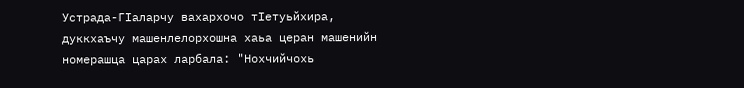Устрада-ГIаларчу вахархочо тӀетуьйхира, дуккхаъчу машенлелорхошна хаьа церан машенийн номерашца царах ларбала: "Нохчийчохь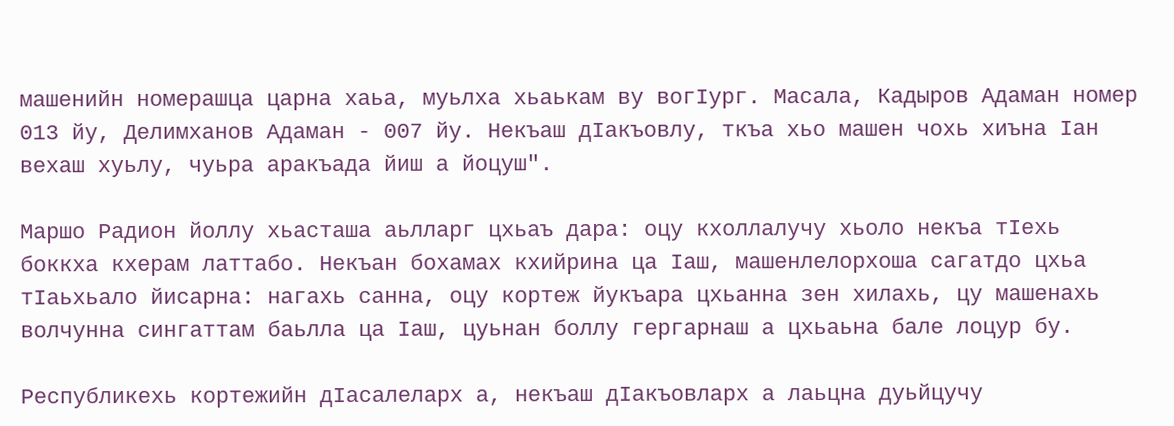машенийн номерашца царна хаьа, муьлха хьаькам ву вогIург. Масала, Кадыров Адаман номер 013 йу, Делимханов Адаман - 007 йу. Некъаш дIакъовлу, ткъа хьо машен чохь хиъна Iан вехаш хуьлу, чуьра аракъада йиш а йоцуш".

Маршо Радион йоллу хьасташа аьлларг цхьаъ дара: оцу кхоллалучу хьоло некъа тIехь боккха кхерам латтабо. Некъан бохамах кхийрина ца Iаш, машенлелорхоша сагатдо цхьа тIаьхьало йисарна: нагахь санна, оцу кортеж йукъара цхьанна зен хилахь, цу машенахь волчунна сингаттам баьлла ца Iаш, цуьнан боллу гергарнаш а цхьаьна бале лоцур бу.

Республикехь кортежийн дIасалеларх а, некъаш дӀакъовларх а лаьцна дуьйцучу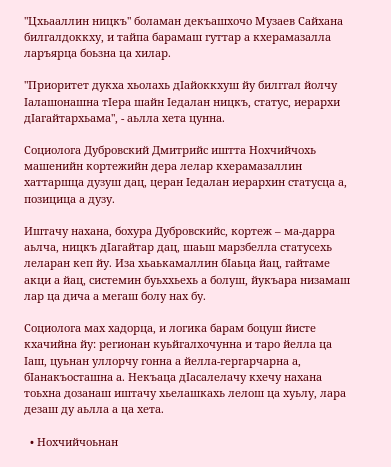"Цхьааллин ницкъ" боламан декъашхочо Музаев Сайхана билгалдоккху, и тайпа барамаш гуттар а кхерамазалла ларъярца боьзна ца хилар.

"Приоритет дукха хьолахь дIайоккхуш йу билггал йолчу Iалашонашна тIера шайн Iедалан ницкъ, статус, иерархи дIагайтархьама", - аьлла хета цунна.

Социолога Дубровский Дмитрийс иштта Нохчийчохь машенийн кортежийн дера лелар кхерамазаллин хаттаршца дузуш дац, церан Ӏедалан иерархин статусца а, позицица а дузу.

Иштачу нахана, бохура Дубровскийс, кортеж – ма-дарра аьлча, ницкъ дIагайтар дац, шаьш марзбелла статусехь леларан кеп йу. Иза хьаькамаллин бIаьца йац, гайтаме акци а йац, системин буьххьехь а болуш, йукъара низамаш лар ца дича а мегаш болу нах бу.

Социолога мах хадорца, и логика барам боцуш йисте кхачийна йу: регионан куьйгалхочунна и таро йелла ца Iаш, цуьнан уллорчу гонна а йелла-гергарчарна а, бIанакъосташна а. Некъаца дIасалелачу кхечу нахана тоьхна дозанаш иштачу хьелашкахь лелош ца хуьлу, лара дезаш ду аьлла а ца хета.

  • Нохчийчоьнан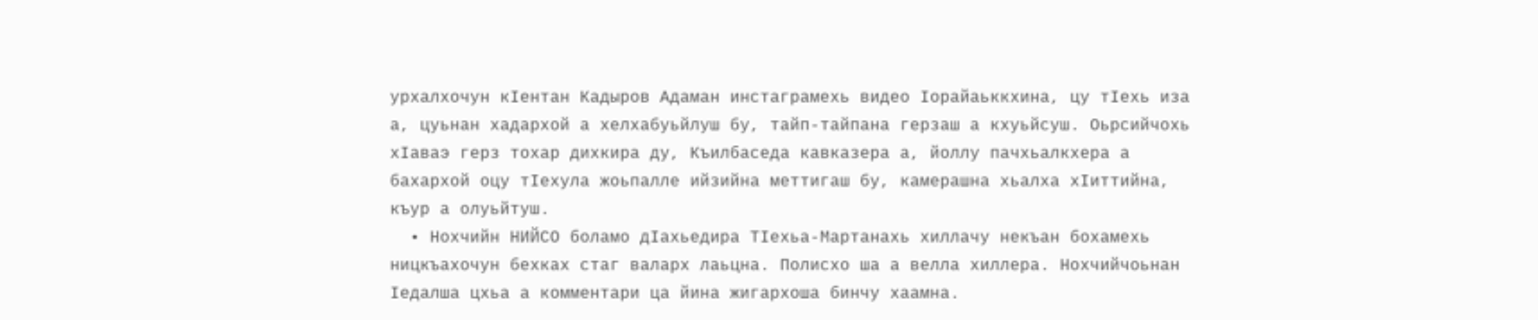урхалхочун кIентан Кадыров Адаман инстаграмехь видео Iорайаьккхина, цу тIехь иза а, цуьнан хадархой а хелхабуьйлуш бу, тайп-тайпана герзаш а кхуьйсуш. Оьрсийчохь хIаваэ герз тохар дихкира ду, Къилбаседа кавказера а, йоллу пачхьалкхера а бахархой оцу тIехула жоьпалле ийзийна меттигаш бу, камерашна хьалха хIиттийна, къур а олуьйтуш.
  • Нохчийн НИЙСО боламо дIахьедира ТIехьа-Мартанахь хиллачу некъан бохамехь ницкъахочун бехках стаг валарх лаьцна. Полисхо ша а велла хиллера. Нохчийчоьнан Ӏедалша цхьа а комментари ца йина жигархоша бинчу хаамна.